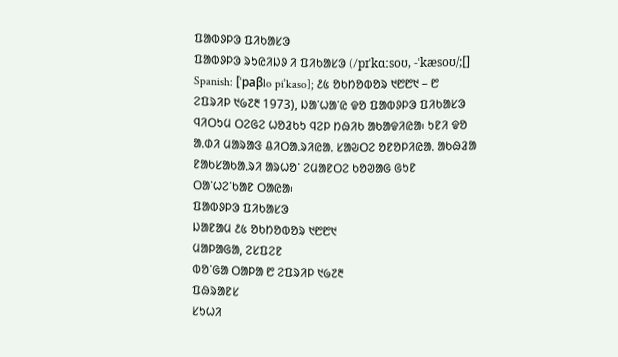ᱯᱟᱵᱽᱞᱳ ᱯᱤᱠᱟᱥᱳ
ᱯᱟᱵᱽᱞᱳ ᱨᱩᱭᱤᱡᱽ ᱤ ᱯᱤᱠᱟᱥᱳ (/pɪˈkɑːsoʊ, -ˈkæsoʊ/;[] Spanish: [ˈpaβlo piˈkaso]; ᱒᱕ ᱚᱠᱴᱚᱵᱚᱨ ᱑᱘᱘᱑ – ᱘ ᱮᱯᱨᱤᱞ ᱑᱙᱗᱓ 1973), ᱡᱟᱸᱦᱟᱸᱭ ᱫᱚ ᱯᱟᱵᱽᱞᱳ ᱯᱤᱠᱟᱥᱳ ᱧᱤᱛᱩᱢ ᱛᱮᱜᱮ ᱦᱚᱲᱠᱩ ᱧᱮᱞ ᱴᱷᱤᱠ ᱟᱠᱟᱫᱤᱭᱟ᱾ ᱩᱱᱤ ᱫᱚ ᱟᱹᱰᱤ ᱢᱟᱨᱟᱝ ᱪᱤᱛᱟᱹᱨᱤᱭᱟᱹ ᱥᱟᱶᱛᱮ ᱚᱱᱚᱞᱤᱭᱟᱹ ᱟᱠᱷᱲᱟ ᱱᱟᱠᱥᱟᱠᱟᱹᱨᱤ ᱟᱨᱦᱚᱸ ᱮᱢᱟᱱᱛᱮ ᱠᱚᱣᱟᱜ ᱜᱩᱱ ᱛᱟᱸᱦᱮᱸᱠᱟᱱ ᱛᱟᱭᱟ᱾
ᱯᱟᱵᱽᱞᱳ ᱯᱤᱠᱟᱥᱳ
ᱡᱟᱱᱟᱢ ᱒᱕ ᱚᱠᱴᱚᱵᱚᱨ ᱑᱘᱘᱑
ᱢᱟᱞᱟᱜᱟ, ᱮᱥᱯᱮᱱ
ᱵᱚᱸᱜᱟ ᱛᱟᱞᱟ ᱘ ᱮᱯᱨᱤᱞ ᱑᱙᱗᱓
ᱯᱷᱨᱟᱱᱥ
ᱥᱩᱦᱤ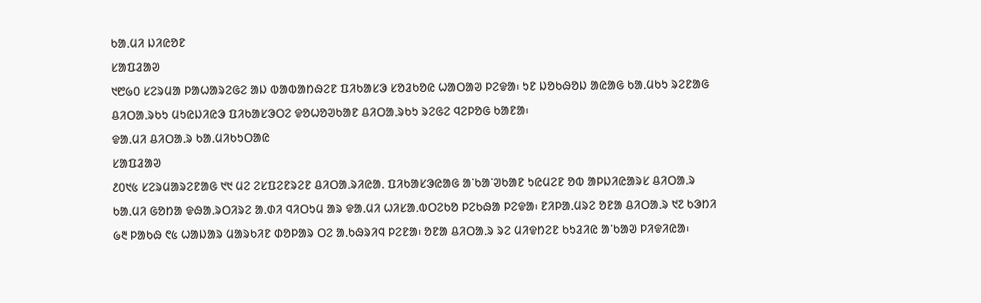ᱠᱟᱹᱢᱤ ᱡᱤᱭᱚᱱ
ᱥᱟᱯᱲᱟᱣ
᱑᱘᱙᱐ ᱥᱮᱨᱢᱟ ᱞᱟᱦᱟᱨᱮᱜᱮ ᱟᱡ ᱵᱟᱵᱟᱴᱷᱮᱱ ᱯᱤᱠᱟᱥᱳ ᱥᱚᱲᱠᱚᱭ ᱦᱟᱛᱟᱣ ᱞᱮᱫᱟ᱾ ᱩᱱ ᱡᱚᱠᱷᱚᱡ ᱟᱭᱟᱜ ᱠᱟᱹᱢᱠᱩ ᱨᱮᱱᱟᱜ ᱪᱤᱛᱟᱹᱨᱠᱩ ᱢᱩᱭᱡᱤᱭᱳ ᱯᱤᱠᱟᱥᱳᱛᱮ ᱫᱚᱦᱚᱣᱠᱟᱱ ᱪᱤᱛᱟᱹᱨᱠᱩ ᱨᱮᱜᱮ ᱧᱮᱞᱚᱜ ᱠᱟᱱᱟ᱾
ᱫᱟᱹᱢᱤ ᱪᱤᱛᱟᱹᱨ ᱠᱟᱹᱢᱤᱠᱩᱛᱟᱭ
ᱥᱟᱯᱲᱟᱣ
᱒᱐᱑᱕ ᱥᱮᱨᱢᱟᱨᱮᱱᱟᱜ ᱑᱑ ᱢᱮ ᱮᱥᱯᱮᱱᱨᱮᱱ ᱪᱤᱛᱟᱹᱨᱤᱭᱟᱹ ᱯᱤᱠᱟᱥᱳᱭᱟᱜ ᱟᱸᱠᱟᱸᱣᱠᱟᱱ ᱩᱭᱢᱮᱱ ᱚᱵ ᱟᱞᱡᱤᱭᱟᱨᱥ ᱪᱤᱛᱟᱹᱨ ᱠᱟᱹᱢᱤ ᱜᱚᱴᱟ ᱫᱷᱟᱹᱨᱛᱤᱨᱮ ᱟᱹᱰᱤ ᱧᱤᱛᱩᱢ ᱟᱨ ᱫᱟᱹᱢᱤ ᱦᱤᱥᱟᱹᱵᱛᱮᱠᱚ ᱞᱮᱠᱷᱟ ᱞᱮᱫᱟ᱾ ᱱᱤᱞᱟᱹᱢᱨᱮ ᱚᱱᱟ ᱪᱤᱛᱟᱹᱨ ᱑᱗ ᱠᱳᱴᱤ ᱙᱓ ᱞᱟᱠᱷ ᱖᱕ ᱦᱟᱡᱟᱨ ᱢᱟᱨᱠᱤᱱ ᱰᱚᱞᱟᱨ ᱛᱮ ᱟᱹᱠᱷᱨᱤᱧ ᱞᱮᱱᱟ᱾ ᱚᱱᱟ ᱪᱤᱛᱟᱹᱨ ᱨᱮ ᱢᱤᱫᱴᱮᱱ ᱠᱩᱲᱤᱭ ᱟᱸᱠᱟᱣ ᱞᱤᱫᱤᱭᱟ᱾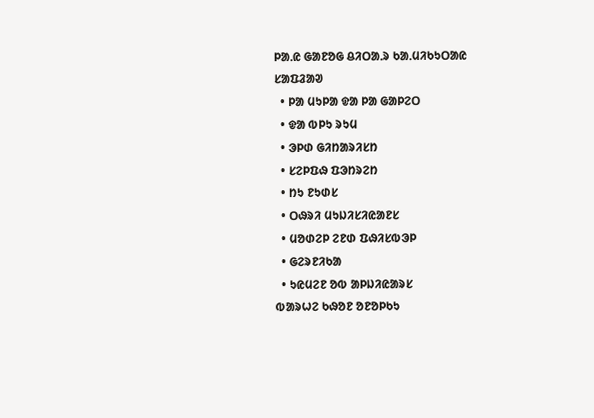ᱞᱟᱹᱭ ᱜᱟᱱᱚᱜ ᱪᱤᱛᱟᱹᱨ ᱠᱟᱹᱢᱤᱠᱩᱛᱟᱭ
ᱥᱟᱯᱲᱟᱣ
  • ᱞᱟ ᱢᱩᱞᱟ ᱫᱟ ᱞᱟ ᱜᱟᱞᱮᱛ
  • ᱫᱟ ᱵᱞᱩ ᱨᱩᱢ
  • ᱳᱞᱰ ᱜᱤᱴᱟᱨᱤᱥᱴ
  • ᱥᱮᱞᱯᱷ ᱯᱳᱴᱨᱮᱴ
  • ᱴᱩ ᱱᱩᱰᱥ
  • ᱛᱷᱨᱤ ᱢᱩᱡᱤᱥᱤᱭᱟᱱᱥ
  • ᱢᱚᱰᱮᱞ ᱮᱱᱰ ᱯᱷᱤᱥᱵᱳᱞ
  • ᱜᱮᱨᱱᱤᱠᱟ
  • ᱩᱭᱢᱮᱱ ᱚᱵ ᱟᱞᱡᱤᱭᱟᱨᱥ
ᱵᱟᱨᱦᱮ ᱠᱷᱚᱱ ᱚᱱᱚᱞᱠᱩ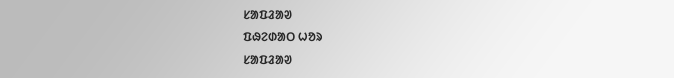ᱥᱟᱯᱲᱟᱣ
ᱯᱷᱮᱰᱟᱛ ᱦᱚᱨ
ᱥᱟᱯᱲᱟᱣ